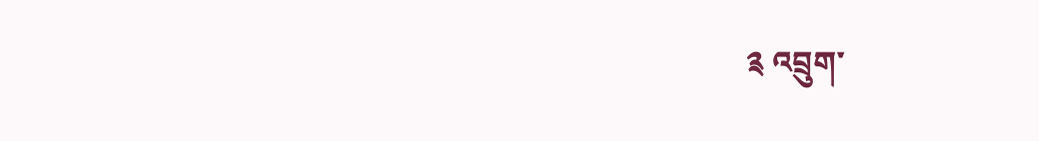༉ འབྲུག་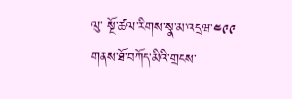ལུ་ སྔོ་ཚལ་རིགས་སྣ་མ་འདྲཝ་༤༩༩ གནས་ཐོ་བཀོད་མིའི་གྲངས་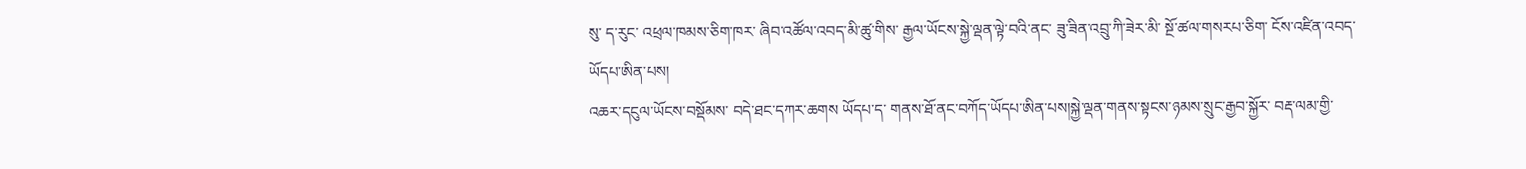སུ་ ད་རུང་ འཕྲལ་ཁམས་ཅིག་ཁར་ ཞིབ་འཚོལ་འབད་མི་ཚུ་གིས་ རྒྱལ་ཡོངས་སྐྱེ་ལྡན་ལྟེ་བའི་ནང་ ཟུ་ཟིན་འབྲུ་ཀི་ཟེར་མི་ སྔོ་ཚལ་གསརཔ་ཅིག་ ངོས་འཛིན་འབད་ཡོདཔ་ཨིན་པས།
འཆར་དངུལ་ཡོངས་བསྡོམས་ བདེ་ཐང་དཀར་ཆགས ཡོདཔ་ད་ གནས་ཐོ་ནང་བཀོད་ཡོདཔ་ཨིན་པས།སྐྱེ་ལྡན་གནས་སྟངས་ཉམས་སྲུང་རྒྱབ་སྐྱོར་ བརྡ་ལམ་གྱི་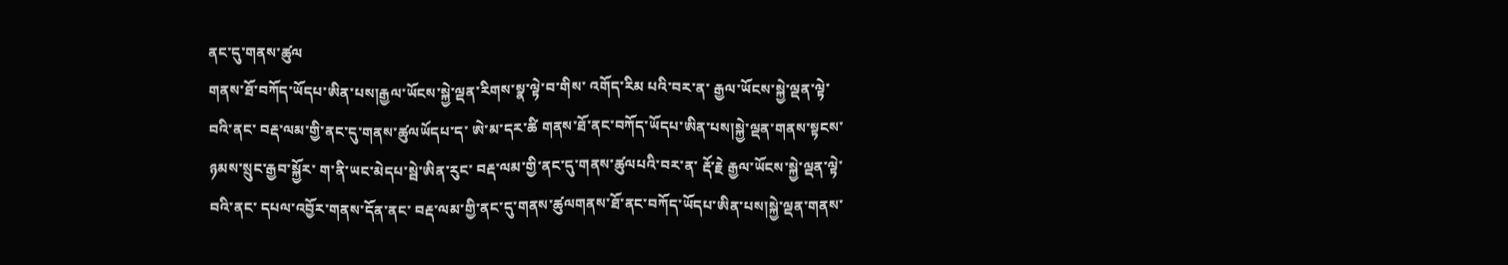ནང་དུ་གནས་ཚུལ
གནས་ཐོ་བཀོད་ཡོདཔ་ཨིན་པས།རྒྱལ་ཡོངས་སྐྱེ་ལྡན་རིགས་སྣ་ལྟེ་བ་གིས་ འགོད་རིམ པའི་བར་ན་ རྒྱལ་ཡོངས་སྐྱེ་ལྡན་ལྟེ་བའི་ནང་ བརྡ་ལམ་གྱི་ནང་དུ་གནས་ཚུལཡོདཔ་ད་ ཨེ་མ་དར་ཚི གནས་ཐོ་ནང་བཀོད་ཡོདཔ་ཨིན་པས།སྐྱེ་ལྡན་གནས་སྟངས་ཉམས་སྲུང་རྒྱབ་སྐྱོར་ ག་ནི་ཡང་མེདཔ་སྦེ་ཨིན་རུང་ བརྡ་ལམ་གྱི་ནང་དུ་གནས་ཚུལཔའི་བར་ན་ རྡོ་རྗེ རྒྱལ་ཡོངས་སྐྱེ་ལྡན་ལྟེ་བའི་ནང་ དཔལ་འབྱོར་གནས་དོན་ནང་ བརྡ་ལམ་གྱི་ནང་དུ་གནས་ཚུལགནས་ཐོ་ནང་བཀོད་ཡོདཔ་ཨིན་པས།སྐྱེ་ལྡན་གནས་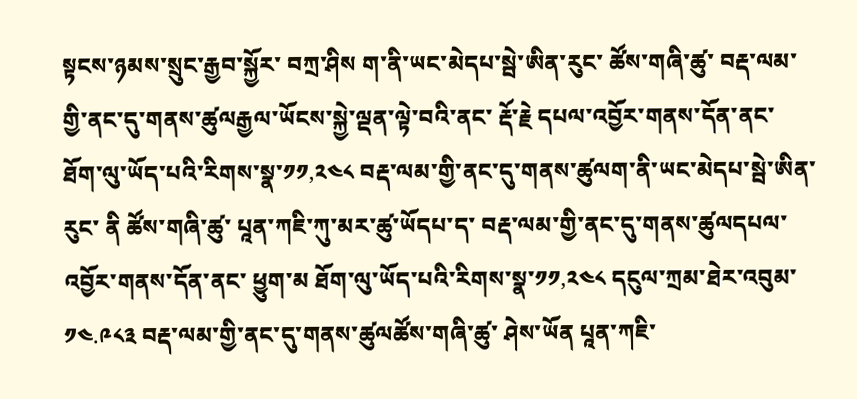སྟངས་ཉམས་སྲུང་རྒྱབ་སྐྱོར་ བཀྲ་ཤིས ག་ནི་ཡང་མེདཔ་སྦེ་ཨིན་རུང་ ཚོས་གཞི་ཚུ་ བརྡ་ལམ་གྱི་ནང་དུ་གནས་ཚུལརྒྱལ་ཡོངས་སྐྱེ་ལྡན་ལྟེ་བའི་ནང་ རྡོ་རྗེ དཔལ་འབྱོར་གནས་དོན་ནང་ ཐོག་ལུ་ཡོད་པའི་རིགས་སྣ་༡༡,༢༤༨ བརྡ་ལམ་གྱི་ནང་དུ་གནས་ཚུལག་ནི་ཡང་མེདཔ་སྦེ་ཨིན་རུང་ ནི ཚོས་གཞི་ཚུ་ པཱན་ཀཇི་ཀུ་མར་ཚུ་ཡོདཔ་ད་ བརྡ་ལམ་གྱི་ནང་དུ་གནས་ཚུལདཔལ་འབྱོར་གནས་དོན་ནང་ ཕྱུག་མ ཐོག་ལུ་ཡོད་པའི་རིགས་སྣ་༡༡,༢༤༨ དངུལ་ཀྲམ་ཐེར་འབུམ་༡༤.༩༨༣ བརྡ་ལམ་གྱི་ནང་དུ་གནས་ཚུལཚོས་གཞི་ཚུ་ ཤེས་ཡོན པཱན་ཀཇི་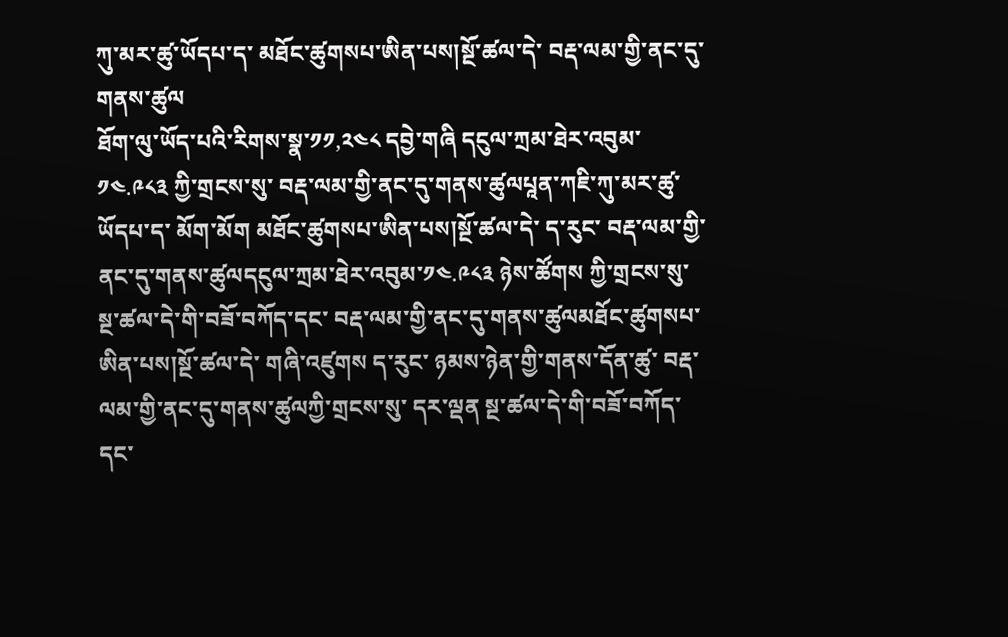ཀུ་མར་ཚུ་ཡོདཔ་ད་ མཐོང་ཚུགསཔ་ཨིན་པས།སྔོ་ཚལ་དེ་ བརྡ་ལམ་གྱི་ནང་དུ་གནས་ཚུལ
ཐོག་ལུ་ཡོད་པའི་རིགས་སྣ་༡༡,༢༤༨ དབྱེ་གཞི དངུལ་ཀྲམ་ཐེར་འབུམ་༡༤.༩༨༣ ཀྱི་གྲངས་སུ་ བརྡ་ལམ་གྱི་ནང་དུ་གནས་ཚུལཔཱན་ཀཇི་ཀུ་མར་ཚུ་ཡོདཔ་ད་ མོག་མོག མཐོང་ཚུགསཔ་ཨིན་པས།སྔོ་ཚལ་དེ་ ད་རུང་ བརྡ་ལམ་གྱི་ནང་དུ་གནས་ཚུལདངུལ་ཀྲམ་ཐེར་འབུམ་༡༤.༩༨༣ ཉེས་ཚོགས ཀྱི་གྲངས་སུ་ སྔ་ཚལ་དེ་གི་བཟོ་བཀོད་དང་ བརྡ་ལམ་གྱི་ནང་དུ་གནས་ཚུལམཐོང་ཚུགསཔ་ཨིན་པས།སྔོ་ཚལ་དེ་ གཞི་འཛུགས ད་རུང་ ཉམས་ཉེན་གྱི་གནས་དོན་ཚུ་ བརྡ་ལམ་གྱི་ནང་དུ་གནས་ཚུལཀྱི་གྲངས་སུ་ དར་ལྡན སྔ་ཚལ་དེ་གི་བཟོ་བཀོད་དང་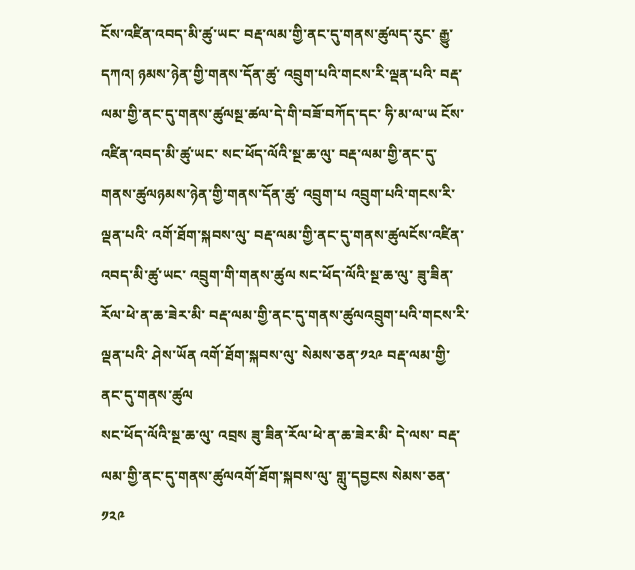ངོས་འཛིན་འབད་མི་ཚུ་ཡང་ བརྡ་ལམ་གྱི་ནང་དུ་གནས་ཚུལད་རུང་ རྒྱུ་དཀའ། ཉམས་ཉེན་གྱི་གནས་དོན་ཚུ་ འབྲུག་པའི་གངས་རི་ལྡན་པའི་ བརྡ་ལམ་གྱི་ནང་དུ་གནས་ཚུལསྔ་ཚལ་དེ་གི་བཟོ་བཀོད་དང་ ཧི་མ་ལ་ཡ ངོས་འཛིན་འབད་མི་ཚུ་ཡང་ སང་ཕོད་ལོའི་སྔ་ཆ་ལུ་ བརྡ་ལམ་གྱི་ནང་དུ་གནས་ཚུལཉམས་ཉེན་གྱི་གནས་དོན་ཚུ་ འབྲུག་པ འབྲུག་པའི་གངས་རི་ལྡན་པའི་ འགོ་ཐོག་སྐབས་ལུ་ བརྡ་ལམ་གྱི་ནང་དུ་གནས་ཚུལངོས་འཛིན་འབད་མི་ཚུ་ཡང་ འབྲུག་གི་གནས་ཚུལ སང་ཕོད་ལོའི་སྔ་ཆ་ལུ་ ཟུ་ཟིན་རོལ་ཕེ་ན་ཆ་ཟེར་མི་ བརྡ་ལམ་གྱི་ནང་དུ་གནས་ཚུལའབྲུག་པའི་གངས་རི་ལྡན་པའི་ ཤེས་ཡོན འགོ་ཐོག་སྐབས་ལུ་ སེམས་ཅན་༡༢༩ བརྡ་ལམ་གྱི་ནང་དུ་གནས་ཚུལ
སང་ཕོད་ལོའི་སྔ་ཆ་ལུ་ འབྲས ཟུ་ཟིན་རོལ་ཕེ་ན་ཆ་ཟེར་མི་ དེ་ལས་ བརྡ་ལམ་གྱི་ནང་དུ་གནས་ཚུལའགོ་ཐོག་སྐབས་ལུ་ གླུ་དབྱངས སེམས་ཅན་༡༢༩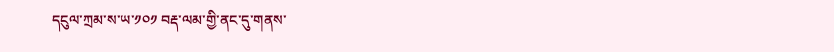དངུལ་ཀྲམ་ས་ཡ་༡༠༡ བརྡ་ལམ་གྱི་ནང་དུ་གནས་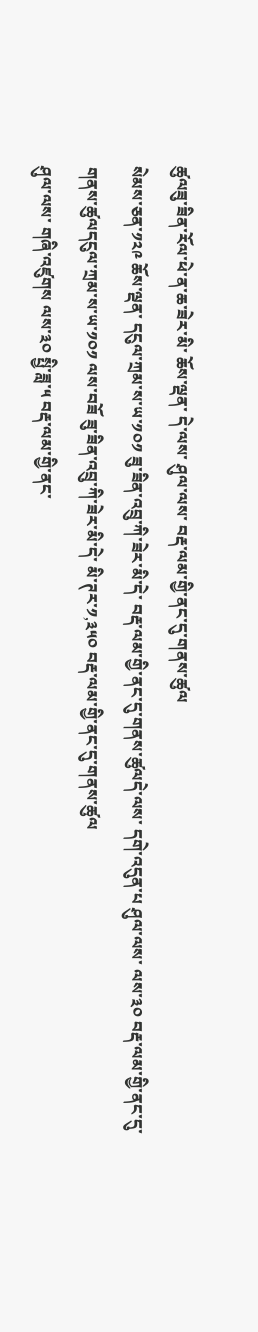ཚུལཟུ་ཟིན་རོལ་ཕེ་ན་ཆ་ཟེར་མི་ ཆོས་ལྡན་ དེ་ལས་ ཤུལ་ལས་ བརྡ་ལམ་གྱི་ནང་དུ་གནས་ཚུལ
སེམས་ཅན་༡༢༩ ཆོས་ལྡན་ དངུལ་ཀྲམ་ས་ཡ་༡༠༡ ཟུ་ཟིན་འབྲུ་ཀི་ཟེར་མི་དེ་ བརྡ་ལམ་གྱི་ནང་དུ་གནས་ཚུལདེ་ལས་ དགེ་འདུན་པ ཤུལ་ལས་ ལས་༣༠ བརྡ་ལམ་གྱི་ནང་དུ་གནས་ཚུལདངུལ་ཀྲམ་ས་ཡ་༡༠༡ ལས་བཟོ ཟུ་ཟིན་འབྲུ་ཀི་ཟེར་མི་དེ་ མི་ཊར་༡,༣༥༠ བརྡ་ལམ་གྱི་ནང་དུ་གནས་ཚུལ
ཤུལ་ལས་ གཞི་འཛུགས ལས་༣༠ སྤྱི་ཟླ་༥ བརྡ་ལམ་གྱི་ནང་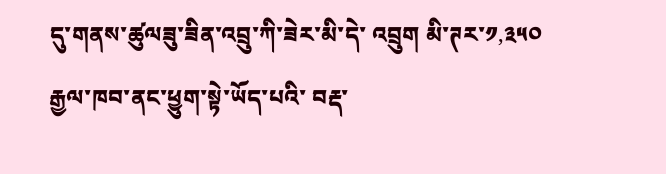དུ་གནས་ཚུལཟུ་ཟིན་འབྲུ་ཀི་ཟེར་མི་དེ་ འབྲུག མི་ཊར་༡,༣༥༠ རྒྱལ་ཁབ་ནང་ཕྱུག་སྟེ་ཡོད་པའི་ བརྡ་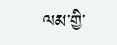ལམ་གྱི་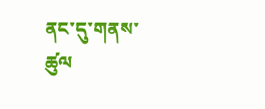ནང་དུ་གནས་ཚུལ